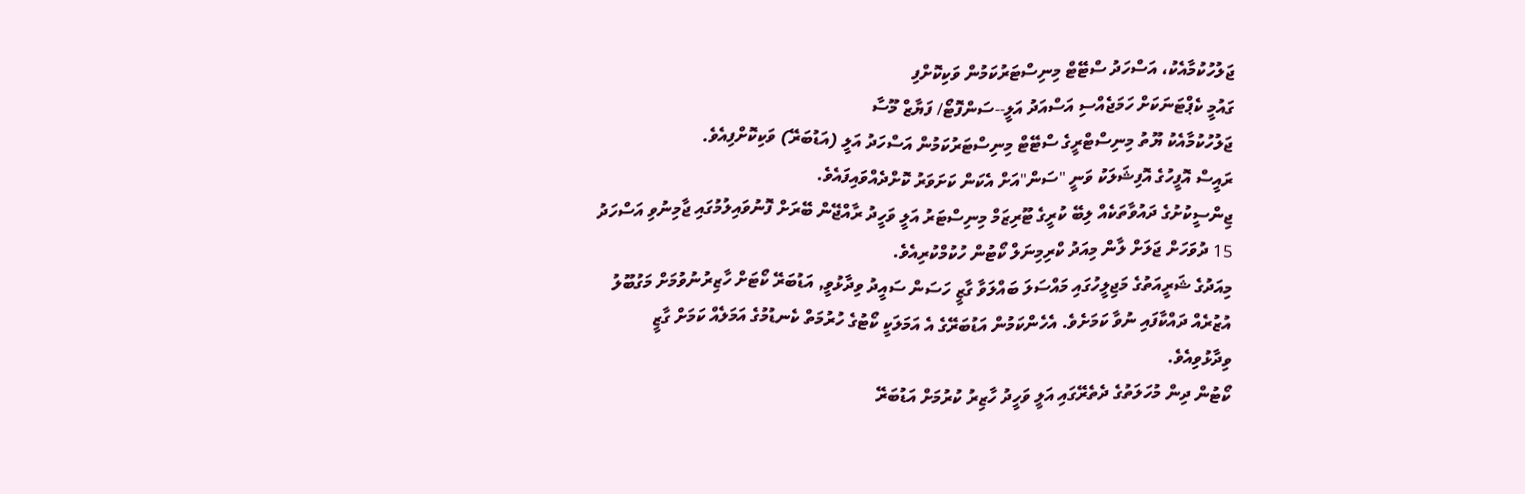ޖަލުހުކުމާއެކު، އަސްހަދު ސްޓޭޓް މިނިސްޓަރުކަމުން ވަކިކޮށްފި
ގައުމީ ކެޕްޓަނަކަށް ހަމަޖެއްސި އަސްއަދު އަލީ--ސަންފޮޓޯ/ ފަޔާޒް މޫސާ
ޖަލުހުކުމާއެކު ޔޫތު މިނިސްޓްރީގެ ސްޓޭޓް މިނިސްޓަރުކަމުން އަސްހަދު އަލީ (އަޑުބަރޭ) ވަކިކޮށްފިއެވެ.
ރައީސް އޮފީހުގެ އޮފިޝަލަކު ވަނީ "ސަން"އަށް އެކަން ކަށަވަރު ކޮށްދެއްވައިފައެވެ.
ޖިންސީކުށުގެ ދައުވާތަކެއް ލިބޭ ކުރީގެ ޓޫރިޒަމް މިނިސްޓަރު އަލީ ވަހީދު ރާއްޖޭން ބޭރަށް ފޮނުވައިލުމުގައި ޖާމިނުވި އަސްހަދު 15 ދުވަހަށް ޖަލަށް ލާން މިއަދު ކްރިމިނަލް ކޯޓުން ހުކުމްކުރިއެވެ.
މިއަދުގެ ޝަރީއަތުގެ މަޖިލީހުގައި މައްސަލަ ބައްލަވާ ގާޒީ ހަސަން ސައީދު ވިދާޅުވީ, އަޑުބަރޭ ކޯޓަށް ހާޒިރުނުވުމަށް މަގުބޫލު އުޒުރެއް ދައްކާފައި ނުވާ ކަމަށެވެ. އެހެންކަމުން އަޑުބަރޭގެ އެ އަމަލަކީ ކޯޓުގެ ހުރުމަތް ކެނޑުމުގެ އަމަލެއް ކަމަށް ގާޒީ ވިދާޅުވިއެވެ.
ކޯޓުން ދިން މުހަލަތުގެ ދެތެރޭގައި އަލީ ވަހީދު ހާޒިރު ކުރުމަށް އަޑުބަރޭ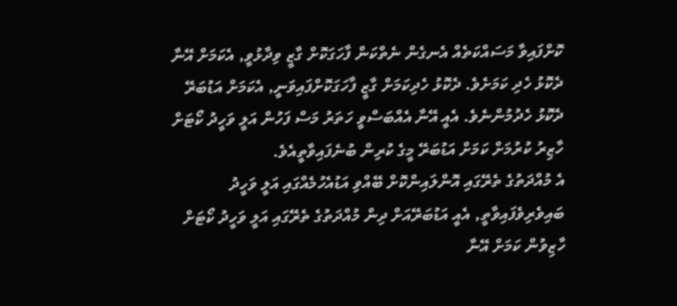ކޮށްފައިވާ މަސައްކަތެއް އެނގެން ނެތްކަން ފާހަގަކޮށް ގާޒީ ވިދާޅުވީ, އެކަމަށް އޭނާ ދެކޮޅު ހެދި ކަމަށެވެ. ދެކޮޅު ހެދިކަމަށް ގާޒީ ފާހަގަކޮށްފައިވަނީ, އެކަމަށް އަޑުބަރޭ ދެކޮޅު ހެދުމުންނެވެ. އެއީ އޭނާ އެއްބަސްވީ ހަތަރު މަސް ފަހުން އަލީ ވަހީދު ކޯޓަށް ހާޒިރު ކުރުމަށް ކަމަށް އަޑުބަރޭ މީގެ ކުރިން ބުނެފައިވާތީއެވެ.
އެ މުއްދަތުގެ ތެރޭގައި އޮންލައިންކޮށް ބޭއްވި އަޑުއެހުމެއްގައި އަލީ ވަހީދު ބައިވެރިވެފައިވާތީ, އެއީ އަޑުބަރޭއަށް ދިން މުއްދަތުގެ ތެރޭގައި އަލީ ވަހީދު ކޯޓަށް ހާޒިވުން ކަމަށް އޭނާ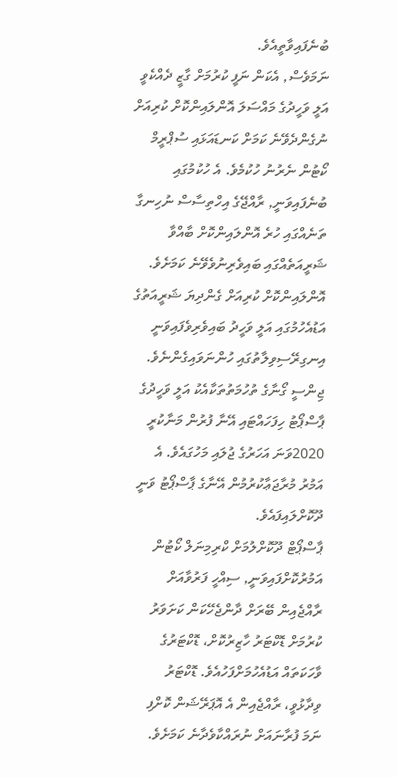ބުނެފައިވާތީއެވެ.
ނަމަވެސް, އެކަން ނަފީ ކުރުމަށް ގާޒީ ދެއްކެވީ އަލީ ވަހީދުގެ މައްސަލަ އޮންލައިންކޮށް ކުރިއަށް ނުގެންދެވޭނެ ކަމަށް ކަނޑައަޅައި ސުޕްރީމް ކޯޓުން ނެރުނު ހުކުމެވެ. އެ ހުކުމުގައި ބުނެފައިވަނީ, ރާއްޖޭގެ އިހްތިސާސް ނުހިނގާ ތަނެއްގައި ހުރެ އޮންލައިންކޮށް ބާއްވާ ޝަރީއަތެއްގައި ބައިވެރިނުވެވޭނެ ކަމަށެވެ.
އޮންލައިންކޮށް ކުރިއަށް ގެންދިޔަ ޝަރީއަތުގެ އަޑުއެހުމުގައި އަލީ ވަހީދު ބައިވެރިވެފައިވަނީ އިނގިރޭސިވިލާތުގައި ހުންނަވައިގެންނެވެ.
ޖިންސީ ގޯނާގެ ތުހުމަތުތަކާއެކު އަލީ ވަހީދުގެ ޕާސްޕޯޓު ހިފަހައްޓައި އޭނާ ފުރުން މަނާކުރީ 2020ވަނަ އަހަރުގެ ޖުލައި މަހުގައެވެ. އެ އަމުރު މުރާޖަޢާކުރުމުން އޭނާގެ ޕާސްޕޯޓު ވަނީ ދޫކޮށްލައިފައެވެ.
ޕާސްޕޯޓް ދޫކޮށްލުމަށް ކްރިމިނަލް ކޯޓުން އަމުރުކޮށްފައިވަނީ, ސިއްހީ ފަރުވާއަށް ރާއްޖެއިން ބޭރަށް ދާންޖެހޭކަން ކަށަވަރު ކުރުމަށް ޑޮކްޓަރު ހާޒިރުކޮށް، ޑޮކްޓަރުގެ ވާހަކަތައް އަޑުއެހުމަށްފަހުއެވެ. ޑޮކްޓަރު ވިދާޅުވީ، ރާއްޖެއިން އެ އޮޕަރޭޝަން ކޮށްފި ނަމަ ފުރާނައަށް ނުރައްކާވެދާނެ ކަމަށެވެ.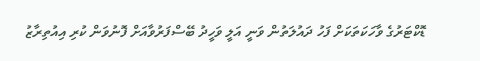ޑޮކްޓަރުގެ ވާހަކަތަކަށް ފަހު ދައުލަތުން ވަނީ އަލީ ވަހީދު ބޭސްފަރުވާއަށް ފޮނުވަން ކުރި އިއުތިރާޒު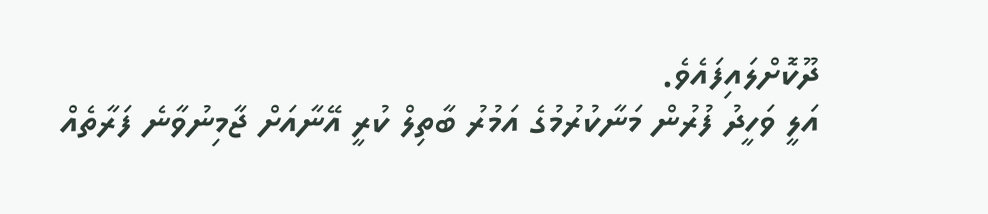ދޫކޮށްލައިފައެވެ.
އަލީ ވަހީދު ފުރުން މަނާކުރުމުގެ އަމުރު ބާތިލް ކުރީ އޭނާއަށް ޖާމިނުވާނެ ފަރާތެއް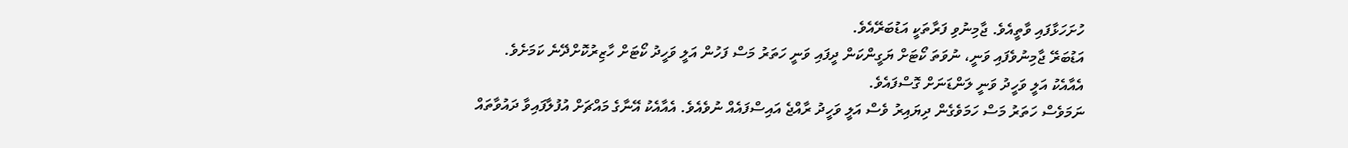ހުށަހަޅާފައި ވާތީއެވެ. ޖާމިނުވި ފަރާތަކީ އަޑުބަރޭއެވެ.
އަޑުބަރޭ ޖާމިނުވެފައި ވަނީ، ނުވަތަ ކޯޓަށް ޔަގީންކަން ދީފައި ވަނީ ހަތަރު މަސް ފަހުން އަލީ ވަހީދު ކޯޓަށް ހާޒިރުކޮށްދޭނެ ކަމަށެވެ.
އެއާއެކު އަލީ ވަހީދު ވަނީ ލަންޑަނަށް ގޮސްފައެވެ.
ނަމަވެސް ހަތަރު މަސް ހަމަވެގެން ދިޔައިރު ވެސް އަލީ ވަހީދު ރާއްޖެ އައިސްފައެއް ނުވެއެވެ. އެއާއެކު އޭނާގެ މައްޗަށް އުފުލާފައިވާ ދައުވާތައް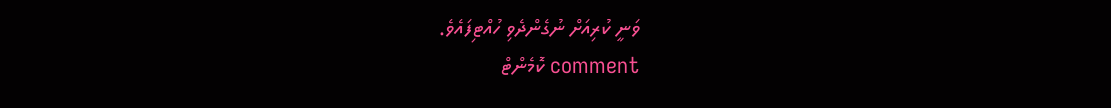ވަނީ ކުރިއަށް ނުގެންދެވި ހުއްޓިފައެވެ.
comment ކޮމެންޓް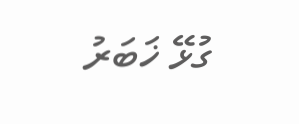ގުޅޭ ޚަބަރު